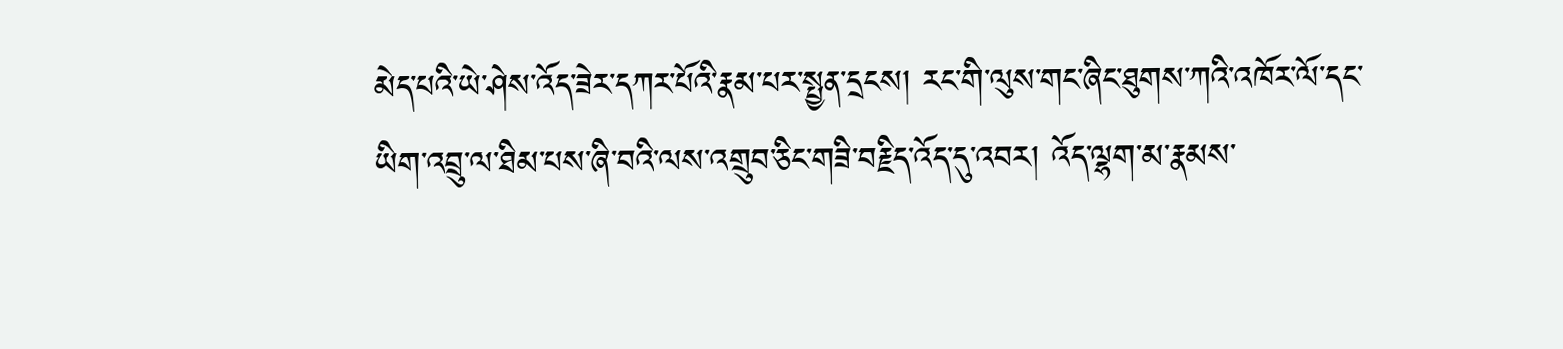མེད་པའི་ཡེ་ཤེས་འོད་ཟེར་དཀར་པོའི་རྣམ་པར་སྤྱན་དྲངས། རང་གི་ལུས་གང་ཞིང་ཐུགས་ཀའི་འཁོར་ལོ་དང་ཡིག་འབྲུ་ལ་ཐིམ་པས་ཞི་བའི་ལས་འགྲུབ་ཅིང་གཟི་བརྗིད་འོད་དུ་འབར། འོད་ལྷག་མ་རྣམས་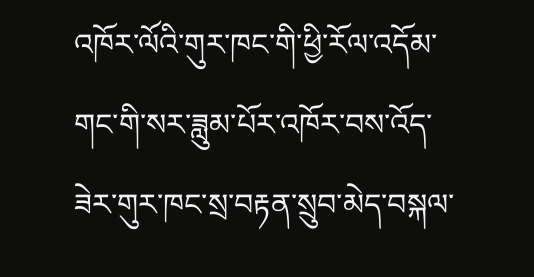འཁོར་ལོའི་གུར་ཁང་གི་ཕྱི་རོལ་འདོམ་གང་གི་སར་ཟླུམ་པོར་འཁོར་བས་འོད་ཟེར་གུར་ཁང་སྲ་བརྟན་སྲུབ་མེད་བསྐལ་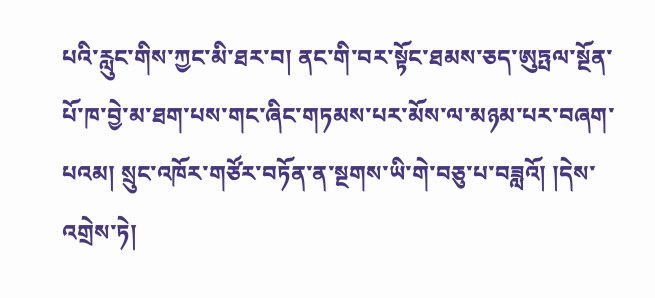པའི་རླུང་གིས་ཀྱང་མི་ཐར་བ། ནང་གི་བར་སྟོང་ཐམས་ཅད་ཨུཏྤལ་སྔོན་པོ་ཁ་བྱེ་མ་ཐག་པས་གང་ཞིང་གཏམས་པར་མོས་ལ་མཉམ་པར་བཞག་པའམ། སྲུང་འཁོར་གཙོར་བཏོན་ན་སྔགས་ཡི་གེ་བཅུ་པ་བཟླའོ། །དེས་འགྲེས་ཏེ།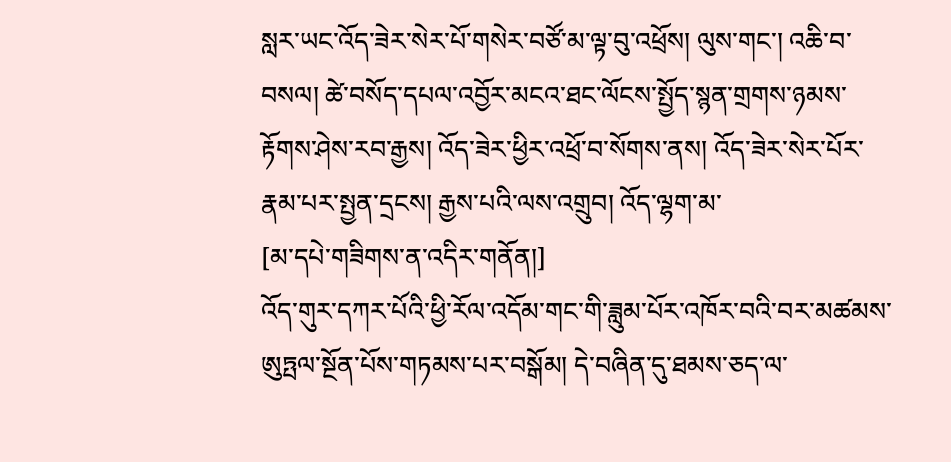སླར་ཡང་འོད་ཟེར་སེར་པོ་གསེར་བཙོ་མ་ལྟ་བུ་འཕྲོས། ལུས་གང་། འཆི་བ་བསལ། ཚེ་བསོད་དཔལ་འབྱོར་མངའ་ཐང་ལོངས་སྤྱོད་སྙན་གྲགས་ཉམས་རྟོགས་ཤེས་རབ་རྒྱས། འོད་ཟེར་ཕྱིར་འཕྲོ་བ་སོགས་ནས། འོད་ཟེར་སེར་པོར་རྣམ་པར་སྤྱན་དྲངས། རྒྱས་པའི་ལས་འགྲུབ། འོད་ལྷག་མ་
[མ་དཔེ་གཟིགས་ན་འདིར་གནོན།]
འོད་གུར་དཀར་པོའི་ཕྱི་རོལ་འདོམ་གང་གི་ཟླུམ་པོར་འཁོར་བའི་བར་མཚམས་ཨུཏྤལ་སྔོན་པོས་གཏམས་པར་བསྒོམ། དེ་བཞིན་དུ་ཐམས་ཅད་ལ་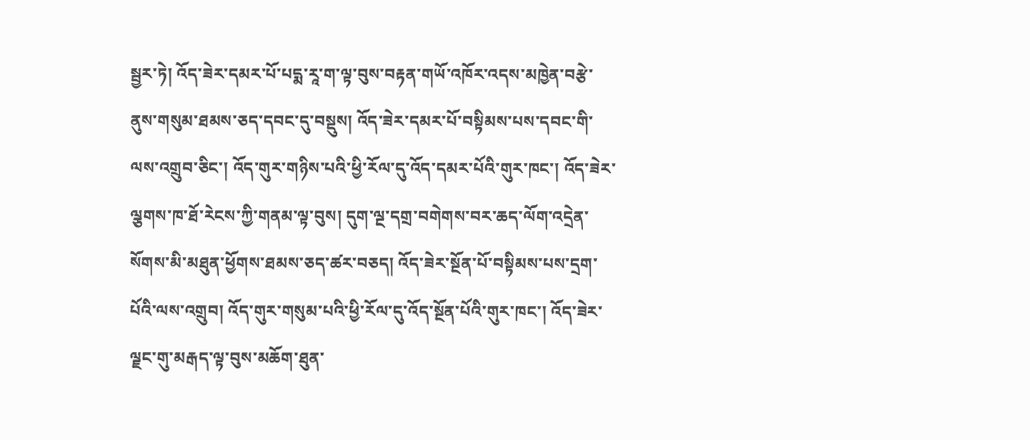སྦྱར་ཏེ། འོད་ཟེར་དམར་པོ་པདྨ་རཱ་ག་ལྟ་བུས་བརྟན་གཡོ་འཁོར་འདས་མཁྱེན་བརྩེ་ནུས་གསུམ་ཐམས་ཅད་དབང་དུ་བསྡུས། འོད་ཟེར་དམར་པོ་བསྟིམས་པས་དབང་གི་ལས་འགྲུབ་ཅིང་། འོད་གུར་གཉིས་པའི་ཕྱི་རོལ་དུ་འོད་དམར་པོའི་གུར་ཁང་། འོད་ཟེར་ལྕགས་ཁ་ཐོ་རེངས་ཀྱི་གནམ་ལྟ་བུས། དུག་ལྔ་དགྲ་བགེགས་བར་ཆད་ལོག་འདྲེན་སོགས་མི་མཐུན་ཕྱོགས་ཐམས་ཅད་ཚར་བཅད། འོད་ཟེར་སྔོན་པོ་བསྟིམས་པས་དྲག་པོའི་ལས་འགྲུབ། འོད་གུར་གསུམ་པའི་ཕྱི་རོལ་དུ་འོད་སྔོན་པོའི་གུར་ཁང་། འོད་ཟེར་ལྗང་གུ་མརྒད་ལྟ་བུས་མཆོག་ཐུན་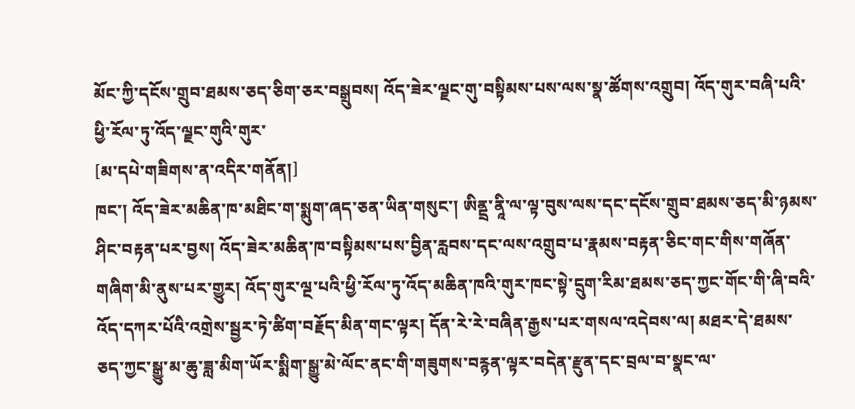མོང་ཀྱི་དངོས་གྲུབ་ཐམས་ཅད་ཅིག་ཅར་བསྒྲུབས། འོད་ཟེར་ལྗང་གུ་བསྟིམས་པས་ལས་སྣ་ཚོགས་འགྲུབ། འོད་གུར་བཞི་པའི་ཕྱི་རོལ་ཏུ་འོད་ལྗང་གུའི་གུར་
[མ་དཔེ་གཟིགས་ན་འདིར་གནོན།]
ཁང་། འོད་ཟེར་མཆིན་ཁ་མཐིང་ག་སྨུག་ཞད་ཅན་ཡིན་གསུང་། ཨིནྡྲ་ནཱི་ལ་ལྟ་བུས་ལས་དང་དངོས་གྲུབ་ཐམས་ཅད་མི་ཉམས་ཤིང་བརྟན་པར་བྱས། འོད་ཟེར་མཆིན་ཁ་བསྟིམས་པས་བྱིན་རླབས་དང་ལས་འགྲུབ་པ་རྣམས་བརྟན་ཅིང་གང་གིས་གཞོན་གཞིག་མི་ནུས་པར་གྱུར། འོད་གུར་ལྔ་པའི་ཕྱི་རོལ་ཏུ་འོད་མཆིན་ཁའི་གུར་ཁང་སྟེ་དྲུག་རིམ་ཐམས་ཅད་ཀྱང་གོང་གི་ཞི་བའི་འོད་དཀར་པོའི་འགྲེས་སྦྱར་ཏེ་ཚིག་བརྗོད་མིན་གང་ལྟར། དོན་རེ་རེ་བཞིན་རྒྱས་པར་གསལ་འདེབས་ལ། མཐར་དེ་ཐམས་ཅད་ཀྱང་སྒྱུ་མ་ཆུ་ཟླ་མིག་ཡོར་སྨིག་སྒྱུ་མེ་ལོང་ནང་གི་གཟུགས་བརྙན་ལྟར་བདེན་རྫུན་དང་བྲལ་བ་སྣང་ལ་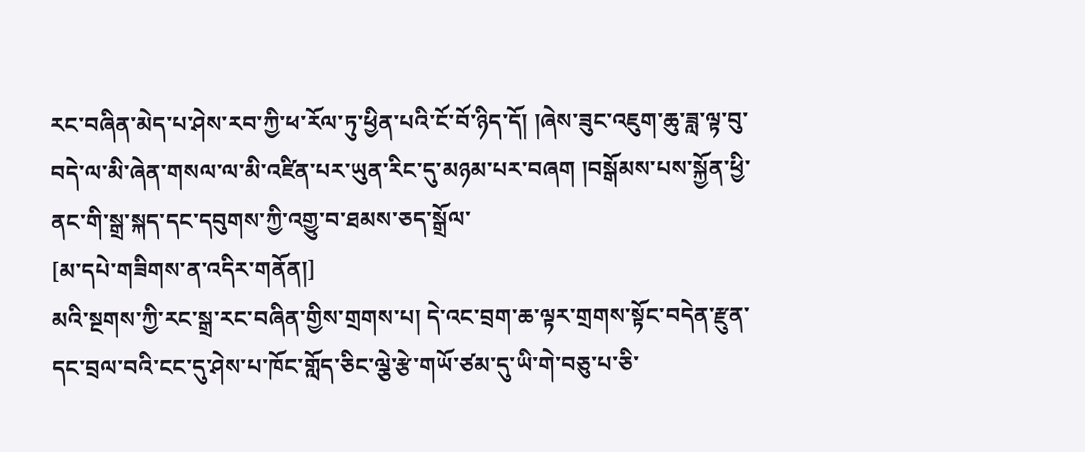རང་བཞིན་མེད་པ་ཤེས་རབ་ཀྱི་ཕ་རོལ་ཏུ་ཕྱིན་པའི་ངོ་བོ་ཉིད་དོ། །ཞེས་ཟུང་འཇུག་ཆུ་ཟླ་ལྟ་བུ་བདེ་ལ་མི་ཞེན་གསལ་ལ་མི་འཛིན་པར་ཡུན་རིང་དུ་མཉམ་པར་བཞག །བསྒོམས་པས་སྐྱོན་ཕྱི་ནང་གི་སྒྲ་སྐད་དང་དབུགས་ཀྱི་འགྱུ་བ་ཐམས་ཅད་སྒྲོལ་
[མ་དཔེ་གཟིགས་ན་འདིར་གནོན།]
མའི་སྔགས་ཀྱི་རང་སྒྲ་རང་བཞིན་གྱིས་གྲགས་པ། དེ་འང་བྲག་ཆ་ལྟར་གྲགས་སྟོང་བདེན་རྫུན་དང་བྲལ་བའི་ངང་དུ་ཤེས་པ་ཁོང་གློད་ཅིང་ལྕེ་རྩེ་གཡོ་ཙམ་དུ་ཡི་གེ་བཅུ་པ་ཅི་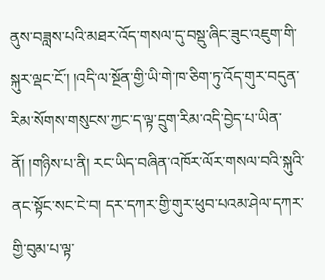ནུས་བཟླས་པའི་མཐར་འོད་གསལ་དུ་བསྡུ་ཞིང་ཟུང་འཇུག་གི་སྐུར་ལྡང་ངོ་། །འདི་ལ་སྔོན་གྱི་ཡི་གེ་ཁ་ཅིག་ཏུ་འོད་གུར་བདུན་རིམ་སོགས་གསུངས་ཀྱང་ད་ལྟ་དྲུག་རིམ་འདི་བྱེད་པ་ཡིན་ནོ། །གཉིས་པ་ནི། རང་ཡིད་བཞིན་འཁོར་ལོར་གསལ་བའི་སྐུའི་ནང་སྟོང་སང་ངེ་བ། དར་དཀར་གྱི་གུར་ཕུབ་པའམ་ཤེལ་དཀར་གྱི་བུམ་པ་ལྟ་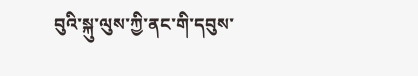བུའི་སྐུ་ལུས་ཀྱི་ནང་གི་དབུས་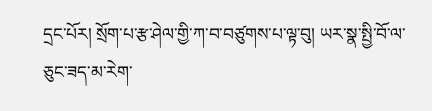དྲང་པོར། སྲོག་པ་རྩ་ཤེལ་གྱི་ཀ་བ་བཙུགས་པ་ལྟ་བུ། ཡར་སྣ་སྤྱི་བོ་ལ་ཅུང་ཟད་མ་རེག་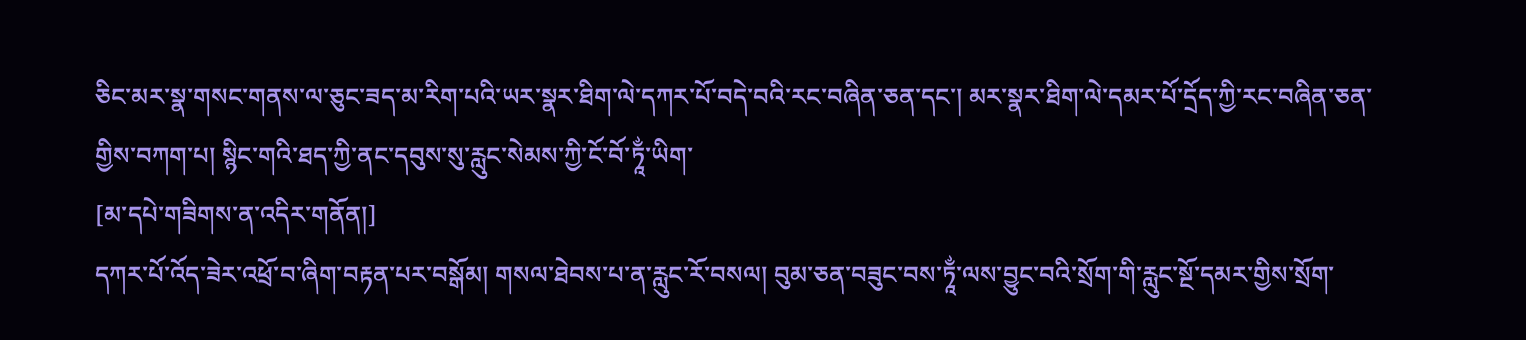ཅིང་མར་སྣ་གསང་གནས་ལ་ཅུང་ཟད་མ་རིག་པའི་ཡར་སྣར་ཐིག་ལེ་དཀར་པོ་བདེ་བའི་རང་བཞིན་ཅན་དང་། མར་སྣར་ཐིག་ལེ་དམར་པོ་དྲོད་ཀྱི་རང་བཞིན་ཅན་གྱིས་བཀག་པ། སྙིང་གའི་ཐད་ཀྱི་ནང་དབུས་སུ་རླུང་སེམས་ཀྱི་ངོ་བོ་ཏཱྂ་ཡིག་
[མ་དཔེ་གཟིགས་ན་འདིར་གནོན།]
དཀར་པོ་འོད་ཟེར་འཕྲོ་བ་ཞིག་བརྟན་པར་བསྒོམ། གསལ་ཐེབས་པ་ན་རླུང་རོ་བསལ། བུམ་ཅན་བཟུང་བས་ཏཱྂ་ལས་བྱུང་བའི་སྲོག་གི་རླུང་སྔོ་དམར་གྱིས་སྲོག་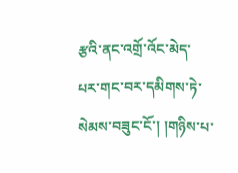རྩའི་ནང་འགྲོ་འོང་མེད་པར་གང་བར་དམིགས་ཏེ་སེམས་བཟུང་ངོ་། །གཉིས་པ་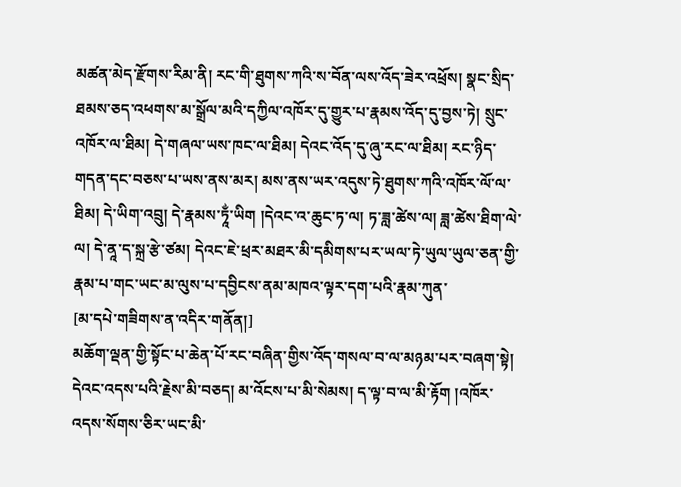མཚན་མེད་རྫོགས་རིམ་ནི། རང་གི་ཐུགས་ཀའི་ས་བོན་ལས་འོད་ཟེར་འཕྲོས། སྣང་སྲིད་ཐམས་ཅད་འཕགས་མ་སྒྲོལ་མའི་དཀྱིལ་འཁོར་དུ་གྱུར་པ་རྣམས་འོད་དུ་བྱས་ཏེ། སྲུང་འཁོར་ལ་ཐིམ། དེ་གཞལ་ཡས་ཁང་ལ་ཐིམ། དེའང་འོད་དུ་ཞུ་རང་ལ་ཐིམ། རང་ཉིད་གདན་དང་བཅས་པ་ཡས་ནས་མར། མས་ནས་ཡར་འདུས་ཏེ་ཐུགས་ཀའི་འཁོར་ལོ་ལ་ཐིམ། དེ་ཡིག་འབྲུ། དེ་རྣམས་ཏཱྂ་ཡིག །དེའང་འ་ཆུང་ཏ་ལ། ཏ་ཟླ་ཚེས་ལ། ཟླ་ཚེས་ཐིག་ལེ་ལ། དེ་ནཱ་ད་སྐྲ་རྩེ་ཙམ། དེའང་ཇེ་ཕྲར་མཐར་མི་དམིགས་པར་ཡལ་ཏེ་ཡུལ་ཡུལ་ཅན་གྱི་རྣམ་པ་གང་ཡང་མ་ལུས་པ་དབྱིངས་ནམ་མཁའ་ལྟར་དག་པའི་རྣམ་ཀུན་
[མ་དཔེ་གཟིགས་ན་འདིར་གནོན།]
མཆོག་ལྡན་གྱི་སྟོང་པ་ཆེན་པོ་རང་བཞིན་གྱིས་འོད་གསལ་བ་ལ་མཉམ་པར་བཞག་སྟེ། དེའང་འདས་པའི་རྗེས་མི་བཅད། མ་འོངས་པ་མི་སེམས། ད་ལྟ་བ་ལ་མི་རྟོག །འཁོར་འདས་སོགས་ཅིར་ཡང་མི་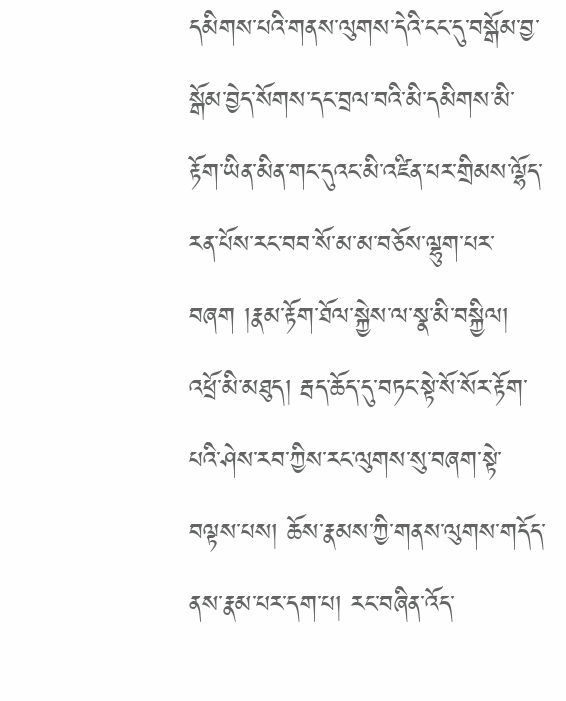དམིགས་པའི་གནས་ལུགས་དེའི་ངང་དུ་བསྒོམ་བྱ་སྒོམ་བྱེད་སོགས་དང་བྲལ་བའི་མི་དམིགས་མི་རྟོག་ཡིན་མིན་གང་དུའང་མི་འཛིན་པར་གྲིམས་ལྷོད་རན་པོས་རང་བབ་སོ་མ་མ་བཅོས་ལྷུག་པར་བཞག །རྣམ་རྟོག་ཐོལ་སྐྱེས་ལ་སྣ་མི་བསྐྱིལ། འཕྲོ་མི་མཐུད། རྦད་ཆོད་དུ་བཏང་སྟེ་སོ་སོར་རྟོག་པའི་ཤེས་རབ་ཀྱིས་རང་ལུགས་སུ་བཞག་སྟེ་བལྟས་པས། ཆོས་རྣམས་ཀྱི་གནས་ལུགས་གདོད་ནས་རྣམ་པར་དག་པ། རང་བཞིན་འོད་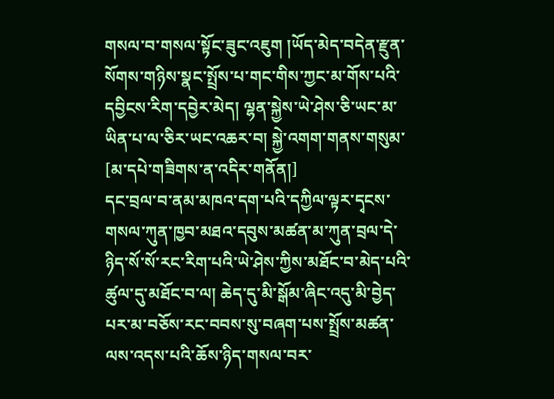གསལ་བ་གསལ་སྟོང་ཟུང་འཇུག །ཡོད་མེད་བདེན་རྫུན་སོགས་གཉིས་སྣང་སྤྲོས་པ་གང་གིས་ཀྱང་མ་གོས་པའི་དབྱིངས་རིག་དབྱེར་མེད། ལྷན་སྐྱེས་ཡེ་ཤེས་ཅི་ཡང་མ་ཡིན་པ་ལ་ཅིར་ཡང་འཆར་བ། སྐྱེ་འགག་གནས་གསུམ་
[མ་དཔེ་གཟིགས་ན་འདིར་གནོན།]
དང་བྲལ་བ་ནམ་མཁའ་དག་པའི་དཀྱིལ་ལྟར་དྭངས་གསལ་ཀུན་ཁྱབ་མཐའ་དབུས་མཚན་མ་ཀུན་བྲལ་དེ་ཉིད་སོ་སོ་རང་རིག་པའི་ཡེ་ཤེས་ཀྱིས་མཐོང་བ་མེད་པའི་ཚུལ་དུ་མཐོང་བ་ལ། ཆེད་དུ་མི་སྒོམ་ཞིང་འདུ་མི་བྱེད་པར་མ་བཅོས་རང་བབས་སུ་བཞག་པས་སྤྲོས་མཚན་ལས་འདས་པའི་ཆོས་ཉིད་གསལ་བར་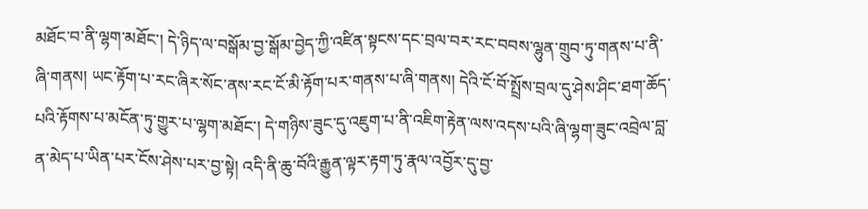མཐོང་བ་ནི་ལྷག་མཐོང་། དེ་ཉིད་ལ་བསྒོམ་བྱ་སྒོམ་བྱེད་ཀྱི་འཛིན་སྟངས་དང་བྲལ་བར་རང་བབས་ལྷུན་གྲུབ་ཏུ་གནས་པ་ནི་ཞི་གནས། ཡང་རྟོག་པ་རང་ཞིར་སོང་ནས་རང་ངོ་མི་རྟོག་པར་གནས་པ་ཞི་གནས། དེའི་ངོ་བོ་སྤྲོས་བྲལ་དུ་ཤེས་ཤིང་ཐག་ཆོད་པའི་རྟོགས་པ་མངོན་ཏུ་གྱུར་པ་ལྷག་མཐོང་། དེ་གཉིས་ཟུང་དུ་འཇུག་པ་ནི་འཇིག་རྟེན་ལས་འདས་པའི་ཞི་ལྷག་ཟུང་འབྲེལ་བླ་ན་མེད་པ་ཡིན་པར་ངོས་ཤེས་པར་བྱ་སྟེ། འདི་ནི་ཆུ་བོའི་རྒྱུན་ལྟར་རྟག་ཏུ་རྣལ་འབྱོར་དུ་བྱ་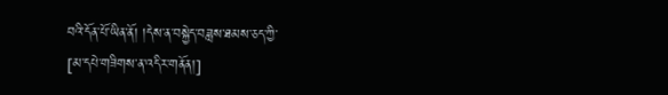བའི་དོན་པོ་ཡིན་ནོ། །དེས་ན་བསྐྱེད་བཟླས་ཐམས་ཅད་ཀྱི་
[མ་དཔེ་གཟིགས་ན་འདིར་གནོན།]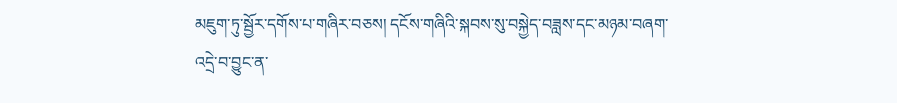མཇུག་ཏུ་སྦྱོར་དགོས་པ་གཞིར་བཅས། དངོས་གཞིའི་སྐབས་སུ་བསྐྱེད་བཟླས་དང་མཉམ་བཞག་འདྲེ་བ་བྱུང་ན་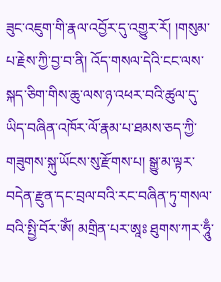ཟུང་འཇུག་གི་རྣལ་འབྱོར་དུ་འགྱུར་རོ། །གསུམ་པ་རྗེས་ཀྱི་བྱ་བ་ནི། འོད་གསལ་དེའི་ངང་ལས་སྐད་ཅིག་གིས་ཆུ་ལས་ཉ་འཕར་བའི་ཚུལ་དུ་ཡིད་བཞིན་འཁོར་ལོ་རྣམ་པ་ཐམས་ཅད་ཀྱི་གཟུགས་སྐུ་ཡོངས་སུ་རྫོགས་པ། སྒྱུ་མ་ལྟར་བདེན་རྫུན་དང་བྲལ་བའི་རང་བཞིན་ཏུ་གསལ་བའི་སྤྱི་བོར་ཨོཾ། མགྲིན་པར་ཨཱཿ ཐུགས་ཀར་ཧཱུྃ་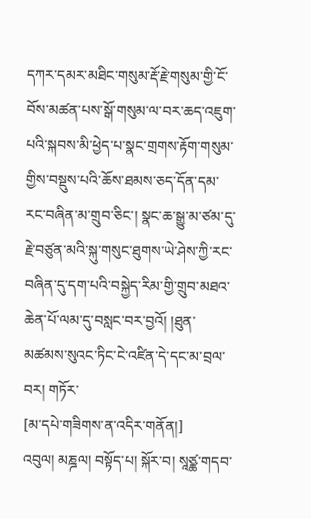དཀར་དམར་མཐིང་གསུམ་རྡོ་རྗེ་གསུམ་གྱི་ངོ་བོས་མཚན་པས་སྒོ་གསུམ་ལ་བར་ཆད་འཇུག་པའི་སྐབས་མི་ཕྱེད་པ་སྣང་གྲགས་རྟོག་གསུམ་གྱིས་བསྡུས་པའི་ཆོས་ཐམས་ཅད་དོན་དམ་རང་བཞིན་མ་གྲུབ་ཅིང་། སྣང་ཆ་སྒྱུ་མ་ཙམ་དུ་རྗེ་བཙུན་མའི་སྐུ་གསུང་ཐུགས་ཡེ་ཤེས་ཀྱི་རང་བཞིན་དུ་དག་པའི་བསྐྱེད་རིམ་གྱི་གྲུབ་མཐའ་ཆེན་པོ་ལམ་དུ་བསླང་བར་བྱའོ། །ཐུན་མཚམས་སུའང་ཏིང་ངེ་འཛིན་དེ་དང་མ་བྲལ་བར། གཏོར་
[མ་དཔེ་གཟིགས་ན་འདིར་གནོན།]
འབུལ། མཎྜལ། བསྟོད་པ། སྐོར་བ། སཱཙྪ་གདབ་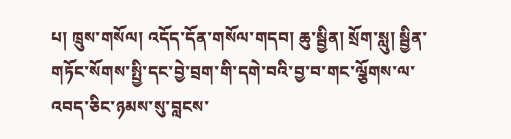པ། ཁྲུས་གསོལ། འདོད་དོན་གསོལ་གདབ། ཆུ་སྦྱིན། སྲོག་སླུ། སྦྱིན་གཏོང་སོགས་སྤྱི་དང་བྱེ་བྲག་གི་དགེ་བའི་བྱ་བ་གང་ལྕོགས་ལ་འབད་ཅིང་ཉམས་སུ་བླངས་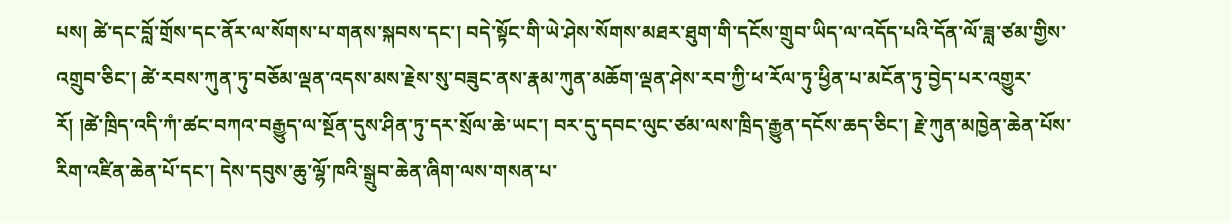པས། ཚེ་དང་བློ་གྲོས་དང་ནོར་ལ་སོགས་པ་གནས་སྐབས་དང་། བདེ་སྟོང་གི་ཡེ་ཤེས་སོགས་མཐར་ཐུག་གི་དངོས་གྲུབ་ཡིད་ལ་འདོད་པའི་དོན་ལོ་ཟླ་ཙམ་གྱིས་འགྲུབ་ཅིང་། ཚེ་རབས་ཀུན་ཏུ་བཅོམ་ལྡན་འདས་མས་རྗེས་སུ་བཟུང་ནས་རྣམ་ཀུན་མཆོག་ལྡན་ཤེས་རབ་ཀྱི་ཕ་རོལ་ཏུ་ཕྱིན་པ་མངོན་ཏུ་བྱེད་པར་འགྱུར་རོ། །ཚེ་ཁྲིད་འདི་ཀཾ་ཚང་བཀའ་བརྒྱུད་ལ་སྔོན་དུས་ཤིན་ཏུ་དར་སྲོལ་ཆེ་ཡང་། བར་དུ་དབང་ལུང་ཙམ་ལས་ཁྲིད་རྒྱུན་དངོས་ཆད་ཅིང་། རྗེ་ཀུན་མཁྱེན་ཆེན་པོས་རིག་འཛིན་ཆེན་པོ་དང་། དེས་དབུས་ཆུ་ལྷོ་ཁའི་སྒྲུབ་ཆེན་ཞིག་ལས་གསན་པ་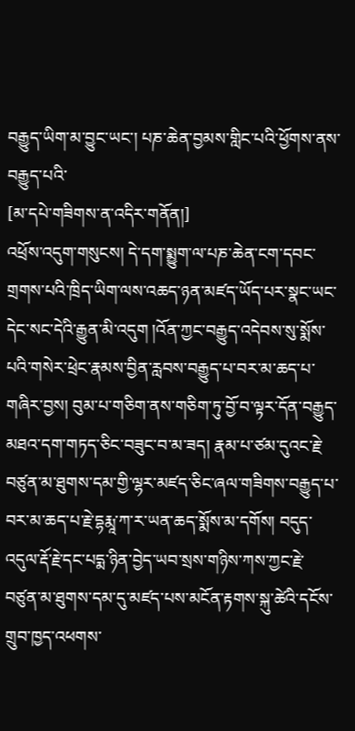བརྒྱུད་ཡིག་མ་བྱུང་ཡང་། པཎ་ཆེན་བྱམས་གླིང་པའི་ཕྱོགས་ནས་བརྒྱུད་པའི་
[མ་དཔེ་གཟིགས་ན་འདིར་གནོན།]
འཕྲོས་འདུག་གསུངས། དེ་དག་སྨྱུག་ལ་པཎ་ཆེན་ངག་དབང་གྲགས་པའི་ཁྲིད་ཡིག་ལས་འཆད་ཉན་མཛད་ཡོད་པར་སྣང་ཡང་དེང་སང་དེའི་རྒྱུན་མི་འདུག །འོན་ཀྱང་བརྒྱུད་འདེབས་སུ་སྨོས་པའི་གསེར་ཕྲེང་རྣམས་བྱིན་རླབས་བརྒྱུད་པ་བར་མ་ཆད་པ་གཞིར་བྱས། བུམ་པ་གཅིག་ནས་གཅིག་ཏུ་བྱོ་བ་ལྟར་དོན་བརྒྱུད་མཐའ་དག་གཏད་ཅིང་བཟུང་བ་མ་ཟད། རྣམ་པ་ཙམ་དུའང་རྗེ་བཙུན་མ་ཐུགས་དམ་གྱི་ལྷར་མཛད་ཅིང་ཞལ་གཟིགས་བརྒྱུད་པ་བར་མ་ཆད་པ་རྗེ་དྷརྨཱ་ཀ་ར་ཡན་ཆད་སྨོས་མ་དགོས། བདུད་འདུལ་རྡོ་རྗེ་དང་པདྨ་ཉིན་བྱེད་ཡབ་སྲས་གཉིས་ཀས་ཀྱང་རྗེ་བཙུན་མ་ཐུགས་དམ་དུ་མཛད་པས་མངོན་རྟགས་སྐུ་ཚེའི་དངོས་གྲུབ་ཁྱད་འཕགས་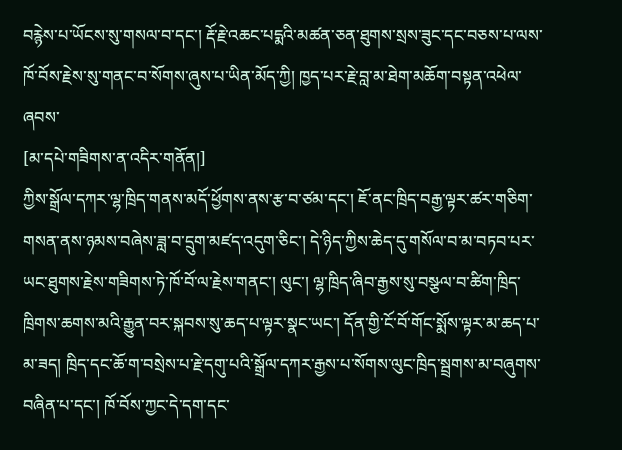བརྙེས་པ་ཡོངས་སུ་གསལ་བ་དང་། རྡོ་རྗེ་འཆང་པདྨའི་མཚན་ཅན་ཐུགས་སྲས་ཟུང་དང་བཅས་པ་ལས་ཁོ་བོས་རྗེས་སུ་གནང་བ་སོགས་ཞུས་པ་ཡིན་མོད་ཀྱི། ཁྱད་པར་རྗེ་བླ་མ་ཐེག་མཆོག་བསྟན་འཕེལ་ཞབས་
[མ་དཔེ་གཟིགས་ན་འདིར་གནོན།]
ཀྱིས་སྒྲོལ་དཀར་ལྷ་ཁྲིད་གནས་མདོ་ཕྱོགས་ནས་རྩ་བ་ཙམ་དང་། ཇོ་ནང་ཁྲིད་བརྒྱ་ལྟར་ཚར་གཅིག་གསན་ནས་ཉམས་བཞེས་ཟླ་བ་དྲུག་མཛད་འདུག་ཅིང་། དེ་ཉིད་ཀྱིས་ཆེད་དུ་གསོལ་བ་མ་བཏབ་པར་ཡང་ཐུགས་རྗེས་གཟིགས་ཏེ་ཁོ་བོ་ལ་རྗེས་གནང་། ལུང་། ལྷ་ཁྲིད་ཞིབ་རྒྱས་སུ་བསྩལ་བ་ཚིག་ཁྲིད་ཁྲིགས་ཆགས་མའི་རྒྱུན་བར་སྐབས་སུ་ཆད་པ་ལྟར་སྣང་ཡང་། དོན་གྱི་ངོ་བོ་གོང་སྨོས་ལྟར་མ་ཆད་པ་མ་ཟད། ཁྲིད་དང་ཆོ་ག་བསྲེས་པ་རྗེ་དགུ་པའི་སྒྲོལ་དཀར་རྒྱས་པ་སོགས་ལུང་ཁྲིད་སྦྲགས་མ་བཞུགས་བཞིན་པ་དང་། ཁོ་བོས་ཀྱང་དེ་དག་དང་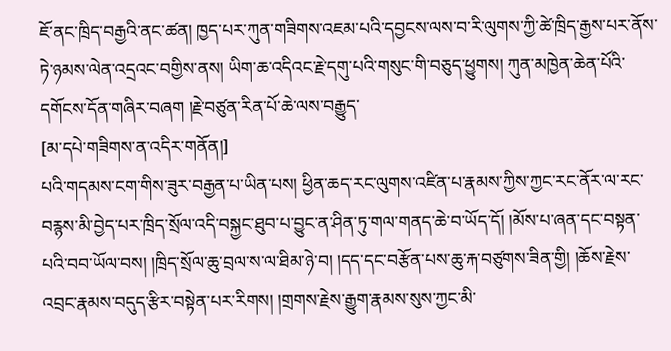ཇོ་ནང་ཁྲིད་བརྒྱའི་ནང་ཚན། ཁྱད་པར་ཀུན་གཟིགས་འཇམ་པའི་དབྱངས་ལས་བ་རི་ལུགས་ཀྱི་ཚེ་ཁྲིད་རྒྱས་པར་ནོས་ཏེ་ཉམས་ལེན་འདྲའང་བགྱིས་ནས། ཡིག་ཆ་འདིའང་རྗེ་དགུ་པའི་གསུང་གི་བཅུད་ཕྱུགས། ཀུན་མཁྱེན་ཆེན་པོའི་དགོངས་དོན་གཞིར་བཞག །རྗེ་བཙུན་རིན་པོ་ཆེ་ལས་བརྒྱུད་
[མ་དཔེ་གཟིགས་ན་འདིར་གནོན།]
པའི་གདམས་ངག་གིས་ཟུར་བརྒྱན་པ་ཡིན་པས། ཕྱིན་ཆད་རང་ལུགས་འཛིན་པ་རྣམས་ཀྱིས་ཀྱང་རང་ནོར་ལ་རང་བརྙས་མི་བྱེད་པར་ཁྲིད་སྲོལ་འདི་བསྐྱང་ཐུབ་པ་བྱུང་ན་ཤིན་ཏུ་གལ་གནད་ཆེ་བ་ཡོད་དོ། །མོས་པ་ཞན་དང་བསྟན་པའི་བབ་ཡོལ་བས། །ཁྲིད་སྲོལ་ཆུ་བྲལ་ས་ལ་ཐིམ་ཉེ་བ། །དད་དང་བརྩོན་པས་ཆུ་རྐ་བཙུགས་ཟིན་གྱི། །ཆོས་རྗེས་འབྲང་རྣམས་བདུད་རྩིར་བསྟེན་པར་རིགས། །གྲགས་རྗེས་རྒྱུག་རྣམས་སུས་ཀྱང་མི་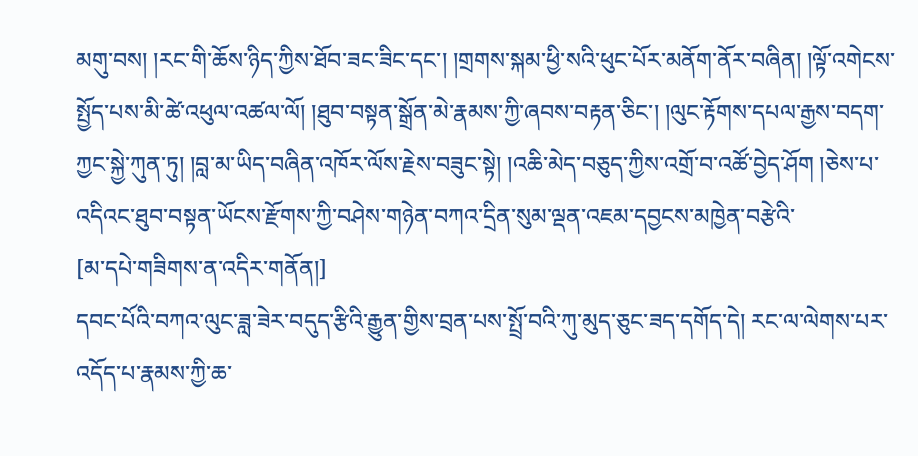མགུ་བས། །རང་གི་ཆོས་ཉིད་ཀྱིས་ཐོབ་ཟང་ཟིང་དང་། །གྲགས་སྐམ་ཕྱི་སའི་ཕུང་པོར་མནོག་ནོར་བཞིན། །ལྟོ་འགེངས་སྤྱོད་པས་མི་ཚེ་འཕུལ་འཚལ་ལོ། །ཐུབ་བསྟན་སྒྲོན་མེ་རྣམས་ཀྱི་ཞབས་བརྟན་ཅིང་། །ལུང་རྟོགས་དཔལ་རྒྱས་བདག་ཀྱང་སྐྱེ་ཀུན་ཏུ། །བླ་མ་ཡིད་བཞིན་འཁོར་ལོས་རྗེས་བཟུང་སྟེ། །འཆི་མེད་བཅུད་ཀྱིས་འགྲོ་བ་འཚོ་བྱེད་ཤོག །ཅེས་པ་འདིའང་ཐུབ་བསྟན་ཡོངས་རྫོགས་ཀྱི་བཤེས་གཉེན་བཀའ་དྲིན་སུམ་ལྡན་འཇམ་དབྱངས་མཁྱེན་བརྩེའི་
[མ་དཔེ་གཟིགས་ན་འདིར་གནོན།]
དབང་པོའི་བཀའ་ལུང་ཟླ་ཟེར་བདུད་རྩིའི་རྒྱུན་གྱིས་བྲན་པས་སྤྲོ་བའི་ཀུ་མུད་ཅུང་ཟད་དགོད་དེ། རང་ལ་ལེགས་པར་འདོད་པ་རྣམས་ཀྱི་ཆ་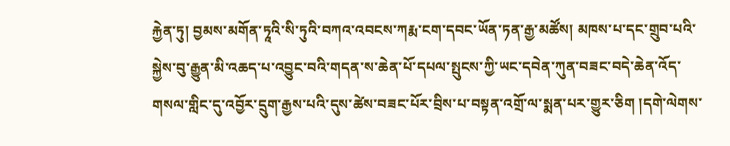རྐྱེན་ཏུ། བྱམས་མགོན་ཏཱའི་སི་ཏུའི་བཀའ་འབངས་ཀརྨ་ངག་དབང་ཡོན་ཏན་རྒྱ་མཚོས། མཁས་པ་དང་གྲུབ་པའི་སྐྱེས་བུ་རྒྱུན་མི་འཆད་པ་འབྱུང་བའི་གདན་ས་ཆེན་པོ་དཔལ་སྤུངས་ཀྱི་ཡང་དབེན་ཀུན་བཟང་བདེ་ཆེན་འོད་གསལ་གླིང་དུ་འབྱོར་དྲུག་རྒྱས་པའི་དུས་ཚེས་བཟང་པོར་བྲིས་པ་བསྟན་འགྲོ་ལ་སྨན་པར་གྱུར་ཅིག །དགེ་ལེགས་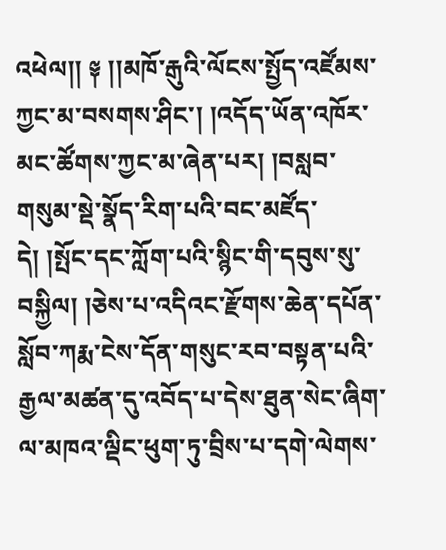འཕེལ།། ༈ །།མཁོ་རྒུའི་ལོངས་སྤྱོད་འཛོམས་ཀྱང་མ་བསགས་ཤིང་། །འདོད་ཡོན་འཁོར་མང་ཚོགས་ཀྱང་མ་ཞེན་པར། །བསླབ་གསུམ་སྡེ་སྣོད་རིག་པའི་བང་མཛོད་དེ། །སྤོང་དང་ཀློག་པའི་སྙིང་གི་དབུས་སུ་བསྐྱིལ། །ཅེས་པ་འདིའང་རྫོགས་ཆེན་དཔོན་སློབ་ཀརྨ་ངེས་དོན་གསུང་རབ་བསྟན་པའི་རྒྱལ་མཚན་དུ་འབོད་པ་དེས་ཐུན་སེང་ཞིག་ལ་མཁའ་ལྡིང་ཕུག་ཏུ་བྲིས་པ་དགེ་ལེགས་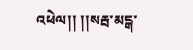འཕེལ།། །།སརྦ་མངྒ་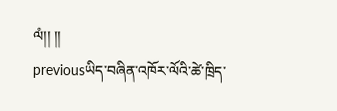ལཾ།། །།
previousཡིད་བཞིན་འཁོར་ལོའི་ཚེ་ཁྲིད་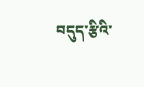བདུད་རྩིའི་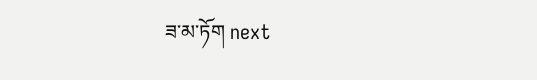ཟ་མ་ཏོག next